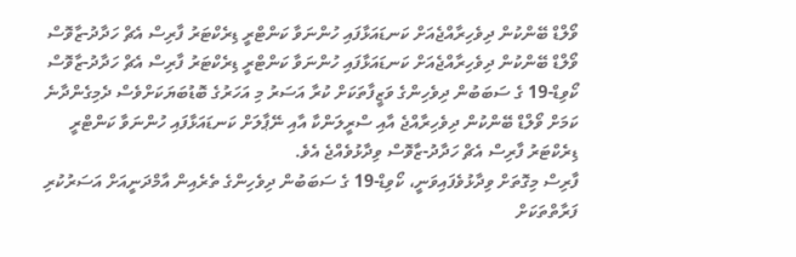ވޯލްޑް ބޭންކުން ދިވެހިރާއްޖެއަށް ކަނޑައަޅާފައި ހުންނަވާ ކަންޓްރީ ޑިރެކްޓަރު ފާރިސް އެޗް ހަދާދު-ޒާވޮސް
ވޯލްޑް ބޭންކުން ދިވެހިރާއްޖެއަށް ކަނޑައަޅާފައި ހުންނަވާ ކަންޓްރީ ޑިރެކްޓަރު ފާރިސް އެޗް ހަދާދު-ޒާވޮސް
ކޯވިޑް-19 ގެ ސަބަބުން ދިވެހިންގެ ވަޒީފާތަކަށް ކުރާ އަސަރު މި އަހަރުގެ ބޮޑުބަޔަކަށްވެސް ދެމިގެންދާނެ ކަމަށް ވޯލްޑް ބޭންކުން ދިވެހިރާއްޖެ އާއި ސްރީލަންކާ އާއި ނޭޕާލަށް ކަނޑައަޅާފައި ހުންނަވާ ކަންޓްރީ ޑިރެކްޓަރު ފާރިސް އެޗް ހަދާދު-ޒާވޮސް ވިދާޅުވެއްޖެ އެވެ.
ފާރިސް މިގޮތަށް ވިދާޅުވެފައިވަނީ، ކޯވިޑް-19 ގެ ސަބަބުން ދިވެހިންގެ ތެރެއިން އާމްދަނީއަށް އަސަރުކުރި ފަރާތްތަކަށް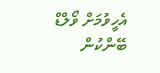އެހީވުމަށް ވޯލްޑް ބޭންކުން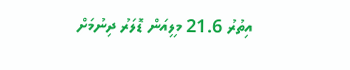އިތުރު 21.6 މިލިއަން ޑޮލަރު ދިނުމަށް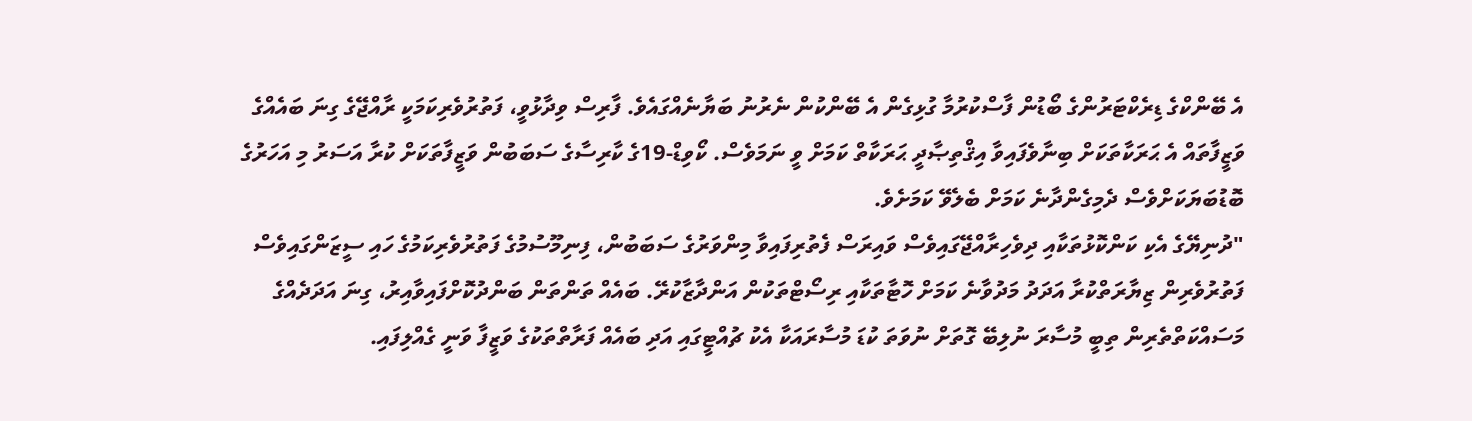އެ ބޭންކްގެ ޑިރެކްޓަރުންގެ ބޯޑުން ފާސްކުރުމާ ގުޅިގެން އެ ބޭންކުން ނެރުނު ބަޔާނެއްގައެވެ. ފާރިސް ވިދާޅުވީ، ފަތުރުވެރިކަމަކީ ރާއްޖޭގެ ގިނަ ބައެއްގެ ވަޒީފާތައް އެ ޙަރަކާތަކަށް ބިނާވެފައިވާ އިޤްތިޞާދީ ޙަރަކާތް ކަމަށް ވީ ނަމަވެސް. ކޯވިޑް-19ގެ ކާރިސާގެ ސަބަބުން ވަޒީފާތަކަށް ކުރާ އަސަރު މި އަހަރުގެ ބޮޑުބަޔަކަށްވެސް ދެމިގެންދާނެ ކަމަށް ބެލެވޭ ކަމަށެވެ.
"ދުނިޔޭގެ އެކި ކަންކޮޅުތަކާއި ދިވެހިރާއްޖޭގައިވެސް ވައިރަސް ފެތުރިފައިވާ މިންވަރުގެ ސަބަބުން، ފިނިމޫސުމުގެ ފަތުރުވެރިކަމުގެ ހައި ސީޒަންގައިވެސް ފަތުރުވެރިން ޒިޔާރަތްކުރާ އަދަދު މަދުވާނެ ކަމަށް ހޮޓާތަކާއި ރިސޯޓްތަކުން އަންދާޒާކުރޭ. ބައެއް ތަންތަން ބަންދުކޮށްފައިވާއިރު، ގިނަ އަދަދެއްގެ މަސައްކަތްތެރިން ތިބީ މުސާރަ ނުލިބޭ ގޮތަށް ނުވަތަ ކުޑަ މުސާރައަކާ އެކު ޗުއްޓީގައި އަދި ބައެއް ފަރާތްތަކުގެ ވަޒީފާ ވަނީ ގެއްލިފައި.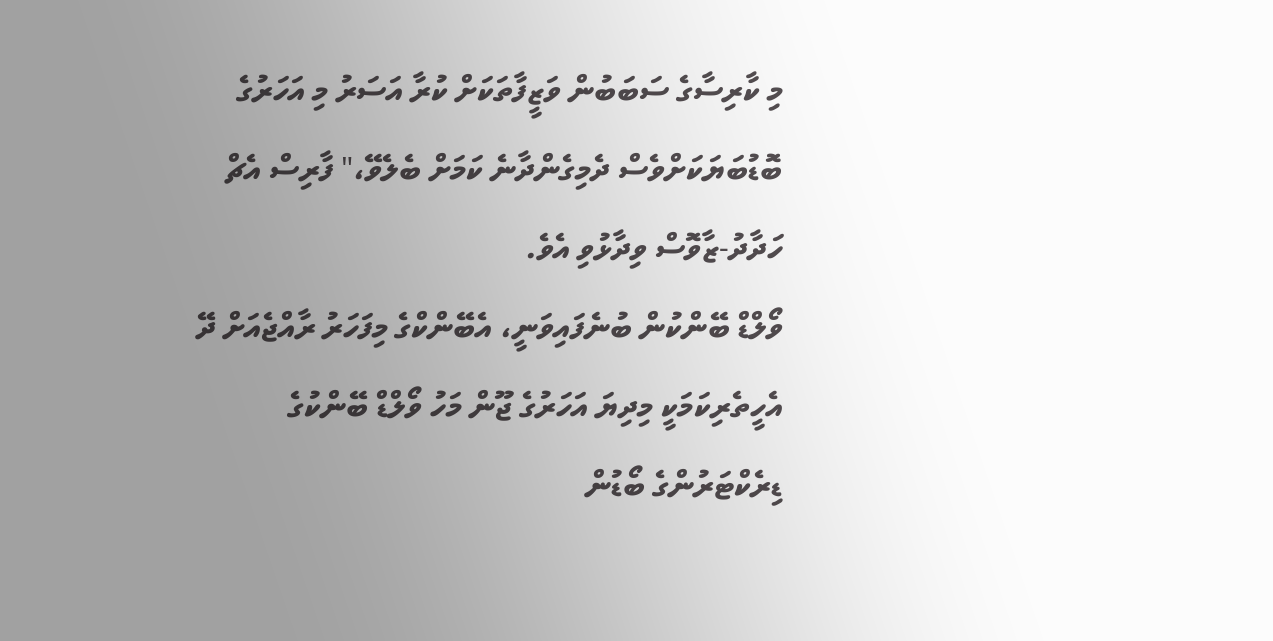މި ކާރިސާގެ ސަބަބުން ވަޒީފާތަކަށް ކުރާ އަސަރު މި އަހަރުގެ ބޮޑުބަޔަކަށްވެސް ދެމިގެންދާނެ ކަމަށް ބެލެވޭ،" ފާރިސް އެޗް ހަދާދު-ޒާވޮސް ވިދާޅުވި އެވެ.
ވޯލްޑް ބޭންކުން ބުނެފައިވަނީ، އެބޭންކްގެ މިފަހަރު ރާއްޖެއަށް ދޭ އެހީތެރިކަމަކީ މިދިޔަ އަހަރުގެ ޖޫން މަހު ވޯލްޑް ބޭންކުގެ ޑިރެކްޓަރުންގެ ބޯޑުން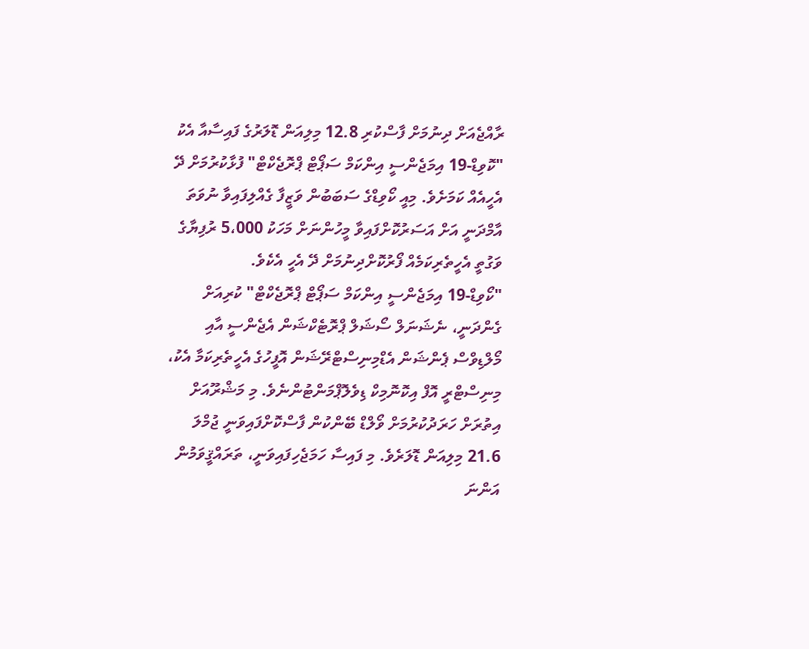ރާއްޖެއަށް ދިނުމަށް ފާސްކުރި 12.8 މިލިއަން ޑޮލަރުގެ ފައިސާއާ އެކު "ކޮވިޑް-19 އިމަޖެންސީ އިންކަމް ސަޕޯޓް ޕްރޮޖެކްޓް" ފުޅާކުރުމަށް ދޭ އެހީއެއް ކަމަށެވެ. މިއީ ކޯވިޑްގެ ސަބަބުން ވަޒީފާ ގެއްލިފައިވާ ނުވަތަ އާމްދަނީ އަށް އަސަރުކޮށްފައިވާ މީހުންނަށް މަހަކު 5،000 ރުފިޔާގެ ވަގުތީ އެހީތެރިކަމެއް ފޯރުކޮށްދިނުމަށް ދޭ އެހީ އެކެވެ.
"ކޯވިޑް-19 އިމަޖެންސީ އިންކަމް ސަޕޯޓް ޕްރޮޖެކްޓް" ކުރިއަށް ގެންދަނީ، ނެޝަނަލް ސޯޝަލް ޕްރޮޓެކްޝަން އެޖެންސީ އާއި މޯލްޑިވްސް ޕެންޝަން އެޑްމިނިސްޓްރޭޝަން އޮފީހުގެ އެހީތެރިކަމާ އެކު، މިނިސްޓްރީ އޮފް އިކޮނޮމިކް ޑިވެލޮޕްމަންޓުންނެވެ. މި މަޝްރޫއަށް އިތުރަށް ހަރަދުކުރުމަށް ވޯލްޑް ބޭންކުން ފާސްކޮށްފައިވަނީ ޖުމްލަ 21.6 މިލިއަން ޑޮލަރެވެ. މި ފައިސާ ހަމަޖެހިފައިވަނީ، ތަރައްޤީވަމުން އަންނަ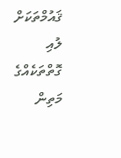ޤައުމްތަކަށް ލުއި ގޮތްތަކެއްގެ މަތިން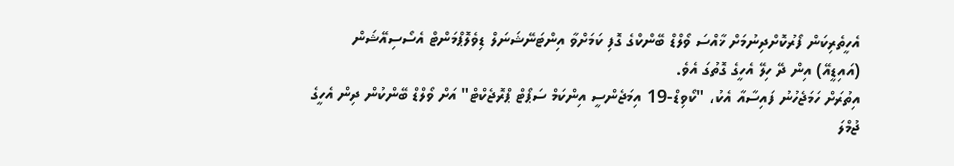އެހީތެރިކަން ފޯރުކޮށްދިނުމަށް ޚާއްސަ ވޯލްޑް ބޭންކްގެ ގޮފި ކަމަށްވާ އިންޓަނޭޝަނަލް ޑިވެލޮޕްމަންޓް އެސޯސިއޭޝަން (އައިޑީއޭ) އިން ދޭ ހިލޭ އެހީގެ ގޮތުގަ އެވެ.
އިތުރަށް ހަމަޖެހުނު ފައިސާއާ އެކު، "ކޯވިޑް-19 އިމަޖެންސީ އިންކަމް ސަޕޯޓް ޕްރޮޖެކްޓް" އަށް ވޯލްޑް ބޭންކުން ދިން އެހީގެ ޖުމްލަ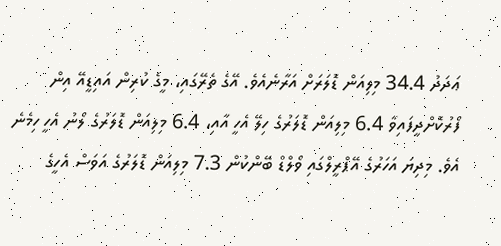ޢަދަދު 34.4 މިލިއަން ޑޮލަރަށް އަރާނެއެވެ. އޭގެ ތެރޭގައި، މީގެ ކުރިން އައިޑީއޭ އިން ފޯރުކޮށްދީފައިވާ 6.4 މިލިއަން ޑޮލަރުގެ ހިލޭ އެހީ އާއި، 6.4 މިލިއަން ޑޮލަރުގެ ލޯނު އެހީ ހިމެނެ އެވެ. މިދިޔަ އަހަރުގެ އޭޕްރީލްގައި ވޯލްޑް ބޭންކުން 7.3 މިލިއަން ޑޮލަރުގެ އަވަސް އެހީގެ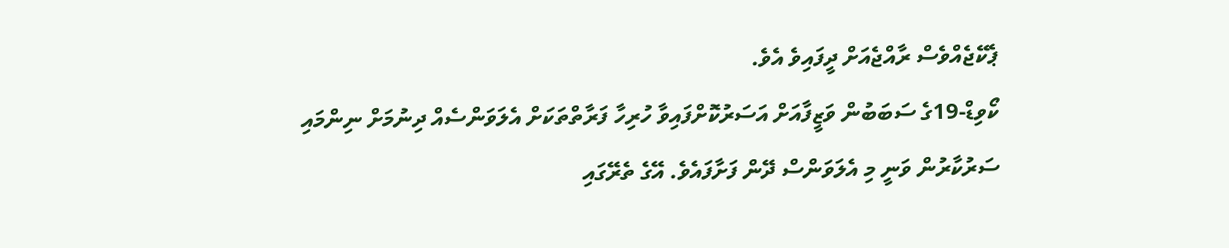ޕެކޭޖެއްވެސް ރާއްޖެއަށް ދީފައިވެ އެވެ.
ކޯވިޑް-19ގެ ސަބަބުން ވަޒީފާއަށް އަސަރުކޮށްފައިވާ ހުރިހާ ފަރާތްތަކަށް އެލަވަންސެއް ދިނުމަށް ނިންމައި ސަރުކާރުން ވަނީ މި އެލަވަންސް ދޭން ފަށާފައެވެ. އޭގެ ތެރޭގައި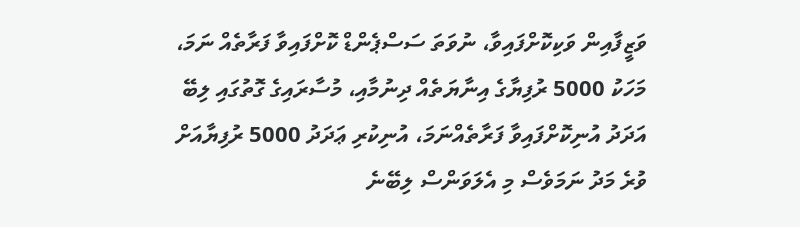ވަޒީފާއިން ވަކިކޮށްފައިވާ، ނުވަތަ ސަސްޕެންޑް ކޮށްފައިވާ ފަރާތެއް ނަމަ، މަހަކު 5000 ރުފިޔާގެ އިނާޔަތެއް ދިނުމާއި، މުސާރައިގެ ގޮތުގައި ލިބޭ އަދަދު އުނިކޮށްފައިވާ ފަރާތެއްނަމަ، އުނިކުރި ޢަދަދު 5000 ރުފިޔާއަށް ވުރެ މަދު ނަމަވެސް މި އެލަވަންސް ލިބޭނެ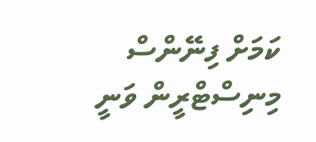ކަމަށް ފިނޭންސް މިނިސްޓްރީން ވަނީ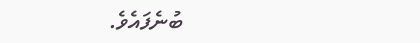ބުނެފައެވެ.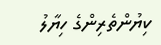ކިޔުންތެރިންގެ ހިޔާލު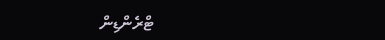ޓްރެންޑިން